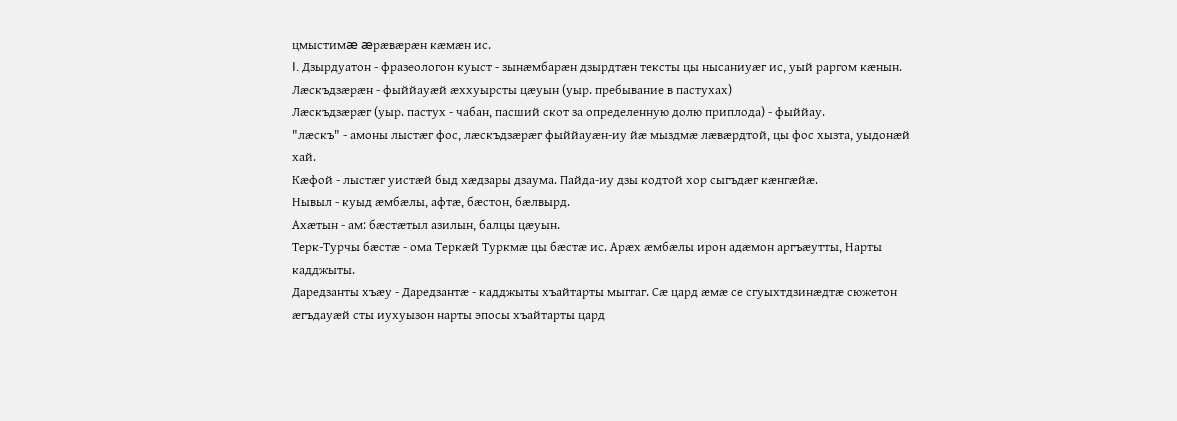цмыстимæ æрæвæрæн кæмæн ис.
I. Дзырдуатон - фразеологон куыст - зынæмбарæн дзырдтæн тексты цы нысаниуæг ис, уый раргом кæнын.
Лæскъдзæрæн - фыййауæй æххуырсты цæуын (уыр. пребывание в пастухах)
Лæскъдзæрæг (уыр. пастух - чабан, пасший скот за определенную долю приплода) - фыййау.
"лæскъ" - амоны лыстæг фос, лæскъдзæрæг фыййауæн-иу йæ мыздмæ лæвæрдтой, цы фос хызта, уыдонæй хай.
Кæфой - лыстæг уистæй быд хæдзары дзаума. Пайда-иу дзы кодтой хор сыгъдæг кæнгæйæ.
Нывыл - куыд æмбæлы, афтæ, бæстон, бæлвырд.
Ахæтын - ам: бæстæтыл азилын, балцы цæуын.
Терк-Турчы бæстæ - ома Теркæй Туркмæ цы бæстæ ис. Арæх æмбæлы ирон адæмон аргъæутты, Нарты кадджыты.
Даредзанты хъæу - Даредзантæ - кадджыты хъайтарты мыггаг. Сæ цард æмæ се сгуыхтдзинæдтæ сюжетон æгъдауæй сты иухуызон нарты эпосы хъайтарты цард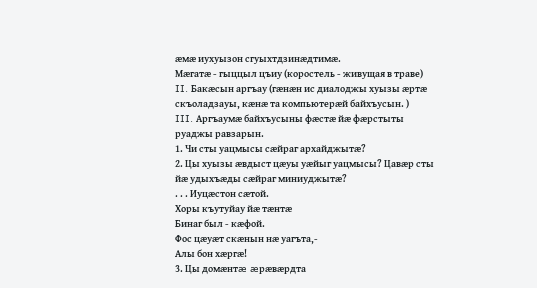æмæ иухуызон сгуыхтдзинæдтимæ.
Мæгатæ - гыццыл цъиу (коростель - живущая в траве)
II. Бакæсын аргъау (гæнæн ис диалоджы хуызы æртæ скъоладзауы, кæнæ та компьютерæй байхъусын. )
III. Аргъаумæ байхъусыны фæстæ йæ фæрстыты руаджы равзарын.
1. Чи сты уацмысы сæйраг архайджытæ?
2. Цы хуызы æвдыст цæуы уæйыг уацмысы? Цавæр сты йæ удыхъæды сæйраг миниуджытæ?
. . . Иуцæстон сæтой.
Хоры къутуйау йæ тæнтæ
Бинаг был - кæфой.
Фос цæуæт скæнын нæ уагъта,-
Алы бон хæргæ!
3. Цы домæнтæ æрæвæрдта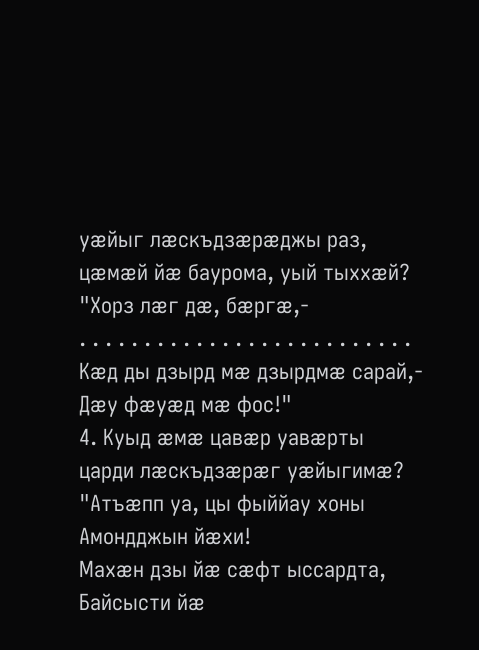уæйыг лæскъдзæрæджы раз, цæмæй йæ баурома, уый тыххæй?
"Хорз лæг дæ, бæргæ,-
. . . . . . . . . . . . . . . . . . . . . . . . . .
Кæд ды дзырд мæ дзырдмæ сарай,-
Дæу фæуæд мæ фос!"
4. Куыд æмæ цавæр уавæрты царди лæскъдзæрæг уæйыгимæ?
"Атъæпп уа, цы фыййау хоны
Амондджын йæхи!
Махæн дзы йæ сæфт ыссардта,
Байсысти йæ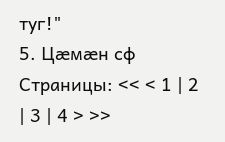туг!"
5. Цæмæн сф
Страницы: << < 1 | 2 | 3 | 4 > >>